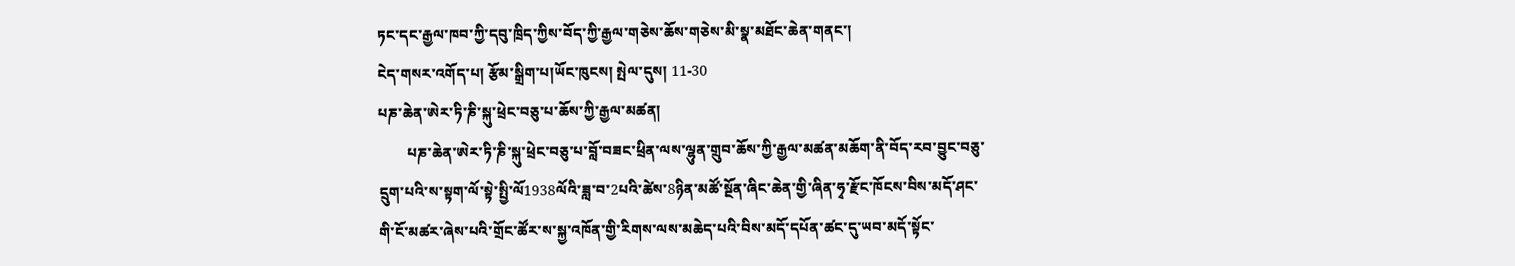ཏང་དང་རྒྱལ་ཁབ་ཀྱི་དབུ་ཁྲིད་ཀྱིས་བོད་ཀྱི་རྒྱལ་གཅེས་ཆོས་གཅེས་མི་སྣ་མཐོང་ཆེན་གནང་།
ངེད་གསར་འགོད་པ། རྩོམ་སྒྲིག་པ།ཡོང་ཁུངས། སྤེལ་དུས། 11-30
པཎ་ཆེན་ཨེར་ཏི་ཎི་སྐུ་ཕྲེང་བཅུ་པ་ཆོས་ཀྱི་རྒྱལ་མཚན།
        པཎ་ཆེན་ཨེར་ཏི་ཎི་སྐུ་ཕྲེང་བཅུ་པ་བློ་བཟང་ཕྲིན་ལས་ལྷུན་གྲུབ་ཆོས་ཀྱི་རྒྱལ་མཚན་མཆོག་ནི་བོད་རབ་བྱུང་བཅུ་དྲུག་པའི་ས་སྟག་ལོ་སྟེ་སྤྱི་ལོ1938ལོའི་ཟླ་བ་2པའི་ཚེས་8ཉིན་མཚོ་སྔོན་ཞིང་ཆེན་གྱི་ཞིན་ཧྭ་རྫོང་ཁོངས་བིས་མདོ་ཤང་གི་ངོ་མཚར་ཞེས་པའི་གྲོང་ཚོར་ས་སྐྱ་འཁོན་གྱི་རིགས་ལས་མཆེད་པའི་བིས་མདོ་དཔོན་ཚང་དུ་ཡབ་མདོ་སྟོང་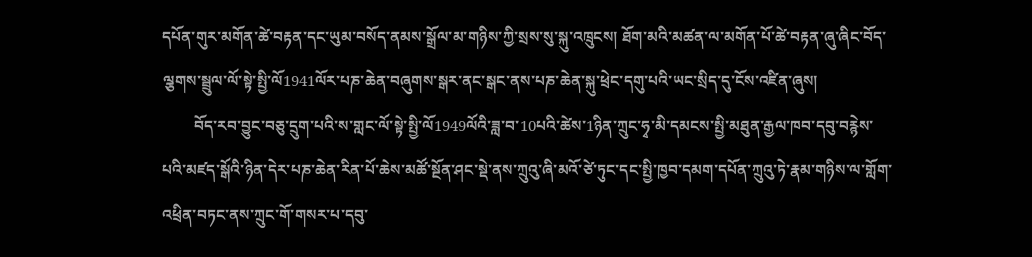དཔོན་གུར་མགོན་ཚེ་བརྟན་དང་ཡུམ་བསོད་ནམས་སྒྲོལ་མ་གཉིས་ཀྱི་སྲས་སུ་སྐུ་འཁྲུངས། ཐོག་མའི་མཚན་ལ་མགོན་པོ་ཚེ་བརྟན་ཞུ་ཞིང་བོད་ལྕགས་སྦྲུལ་ལོ་སྟེ་སྤྱི་ལོ1941ལོར་པཎ་ཆེན་བཞུགས་སྒར་ནང་སྒང་ནས་པཎ་ཆེན་སྐུ་ཕྲེང་དགུ་པའི་ཡང་སྲིད་དུ་ངོས་འཛིན་ཞུས།
        བོད་རབ་བྱུང་བཅུ་དྲུག་པའི་ས་གླང་ལོ་སྟེ་སྤྱི་ལོ1949ལོའི་ཟླ་བ་10པའི་ཚེས་1ཉིན་ཀྲུང་ཧྭ་མི་དམངས་སྤྱི་མཐུན་རྒྱལ་ཁབ་དབུ་བརྙེས་པའི་མཛད་སྒོའི་ཉིན་དེར་པཎ་ཆེན་རིན་པོ་ཆེས་མཚོ་སྔོན་ཤང་སྡེ་ནས་ཀྲུའུ་ཞི་མའོ་ཙེ་ཏུང་དང་སྤྱི་ཁྱབ་དམག་དཔོན་ཀྲུའུ་ཏེ་རྣམ་གཉིས་ལ་གློག་འཕྲིན་བཏང་ནས་ཀྲུང་གོ་གསར་པ་དབུ་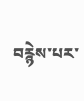བརྙེས་པར་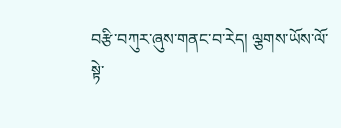བརྩི་བཀུར་ཞུས་གནང་བ་རེད། ལྕགས་ཡོས་ལོ་སྟེ་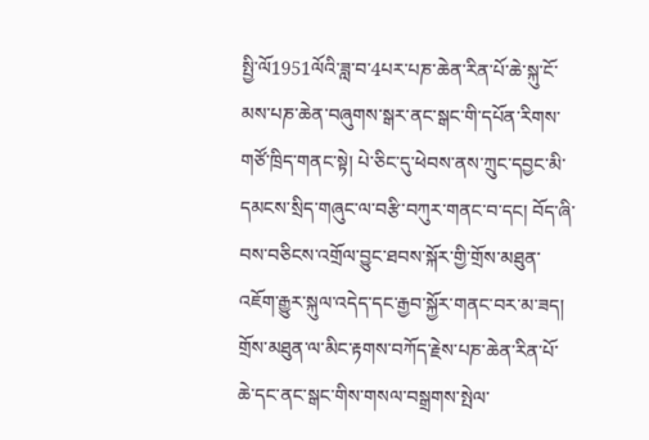སྤྱི་ལོ1951ལོའི་ཟླ་བ་4པར་པཎ་ཆེན་རིན་པོ་ཆེ་སྐུ་ངོ་མས་པཎ་ཆེན་བཞུགས་སྒར་ནང་སྒང་གི་དཔོན་རིགས་གཙོ་ཁྲིད་གནང་སྟེ། པེ་ཅིང་དུ་ཕེབས་ནས་ཀྲུང་དབྱང་མི་དམངས་སྲིད་གཞུང་ལ་བརྩི་བཀུར་གནང་བ་དང། བོད་ཞི་བས་བཅིངས་འགྲོལ་བྱུང་ཐབས་སྐོར་གྱི་གྲོས་མཐུན་འཇོག་རྒྱུར་སྐུལ་འདེད་དང་རྒྱབ་སྐྱོར་གནང་བར་མ་ཟད། གྲོས་མཐུན་ལ་མིང་རྟགས་བཀོད་རྗེས་པཎ་ཆེན་རིན་པོ་ཆེ་དང་ནང་སྒང་གིས་གསལ་བསྒྲགས་སྤེལ་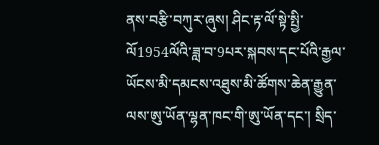ནས་བརྩི་བཀུར་ཞུས། ཤིང་རྟ་ལོ་སྟེ་སྤྱི་ལོ1954ལོའི་ཟླ་བ་9པར་སྐབས་དང་པོའི་རྒྱལ་ཡོངས་མི་དམངས་འཐུས་མི་ཚོགས་ཆེན་རྒྱུན་ལས་ཨུ་ཡོན་ལྷན་ཁང་གི་ཨུ་ཡོན་དང་། སྲིད་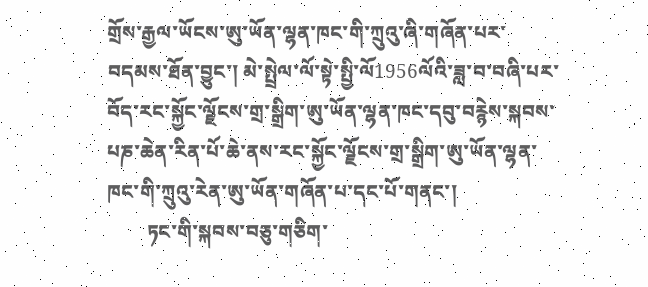གྲོས་རྒྱལ་ཡོངས་ཨུ་ཡོན་ལྷན་ཁང་གི་ཀྲུའུ་ཞི་གཞོན་པར་བདམས་ཐོན་བྱུང་། མེ་སྤྲེལ་ལོ་སྟེ་སྤྱི་ལོ1956ལོའི་ཟླ་བ་བཞི་པར་བོད་རང་སྐྱོང་ལྗོངས་གྲ་སྒྲིག་ཨུ་ཡོན་ལྷན་ཁང་དབུ་བརྙེས་སྐབས་པཎ་ཆེན་རིན་པོ་ཆེ་ནས་རང་སྐྱོང་ལྗོངས་གྲ་སྒྲིག་ཨུ་ཡོན་ལྷན་ཁང་གི་ཀྲུའུ་རེན་ཨུ་ཡོན་གཞོན་པ་དང་པོ་གནང་།
        ཏང་གི་སྐབས་བཅུ་གཅིག་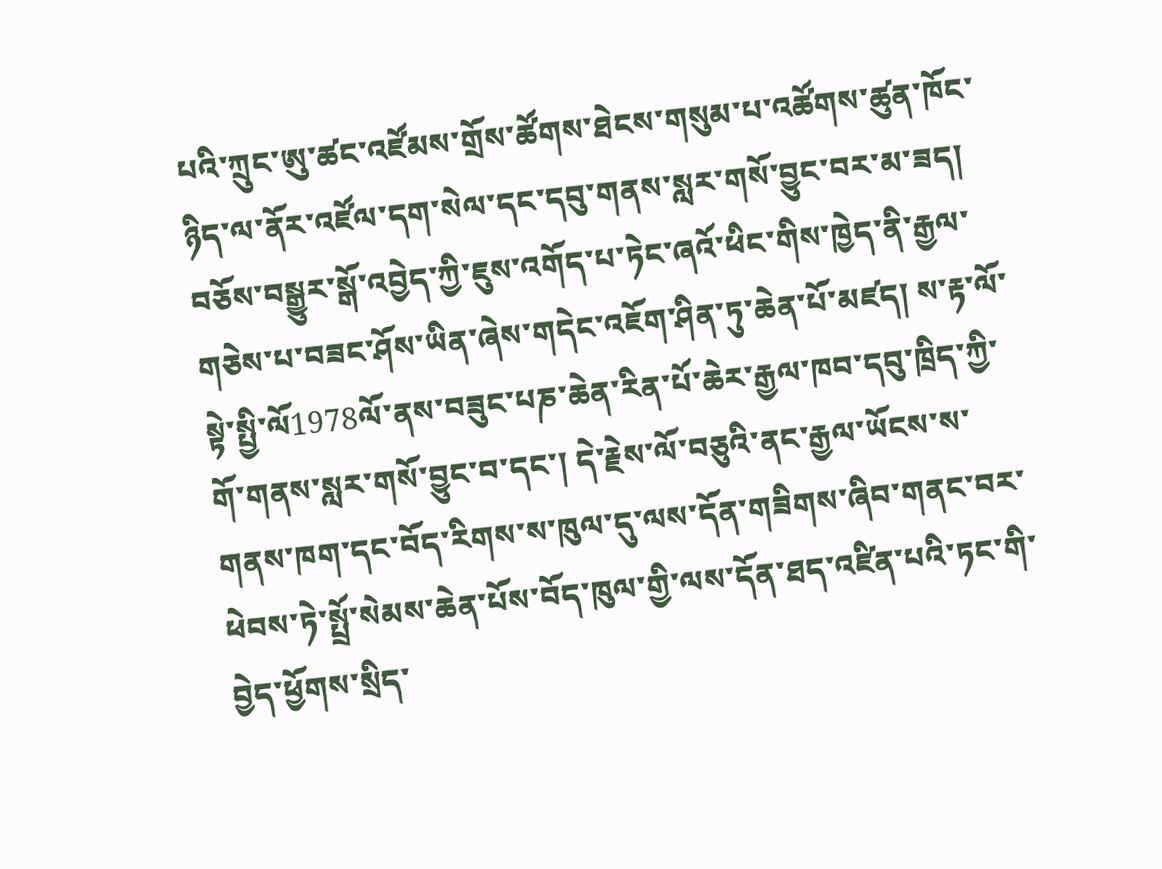པའི་ཀྲུང་ཨུ་ཚང་འཛོམས་གྲོས་ཚོགས་ཐེངས་གསུམ་པ་འཚོགས་ཚུན་ཁོང་ཉིད་ལ་ནོར་འཛོལ་དག་སེལ་དང་དབུ་གནས་སླར་གསོ་བྱུང་བར་མ་ཟད། བཅོས་བསྒྱུར་སྒོ་འབྱེད་ཀྱི་ཇུས་འགོད་པ་ཏེང་ཞའོ་ཕིང་གིས་ཁྱེད་ནི་རྒྱལ་གཅེས་པ་བཟང་ཤོས་ཡིན་ཞེས་གདེང་འཇོག་ཤིན་ཏུ་ཆེན་པོ་མཛད། ས་རྟ་ལོ་སྟེ་སྤྱི་ལོ1978ལོ་ནས་བཟུང་པཎ་ཆེན་རིན་པོ་ཆེར་རྒྱལ་ཁབ་དབུ་ཁྲིད་ཀྱི་གོ་གནས་སླར་གསོ་བྱུང་བ་དང་། དེ་རྗེས་ལོ་བཅུའི་ནང་རྒྱལ་ཡོངས་ས་གནས་ཁག་དང་བོད་རིགས་ས་ཁུལ་དུ་ལས་དོན་གཟིགས་ཞིབ་གནང་བར་ཕེབས་ཏེ་སྤྲོ་སེམས་ཆེན་པོས་བོད་ཁུལ་གྱི་ལས་དོན་ཐད་འཛིན་པའི་ཏང་གི་བྱེད་ཕྱོགས་སྲིད་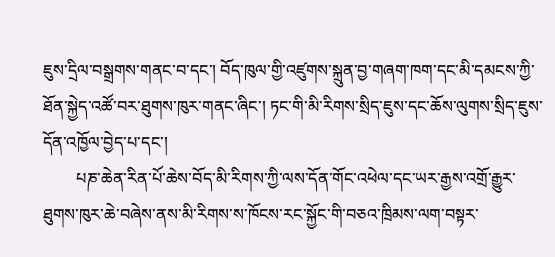ཇུས་དྲིལ་བསྒྲགས་གནང་བ་དང་། བོད་ཁུལ་གྱི་འཛུགས་སྐྲུན་བྱ་གཞག་ཁག་དང་མི་དམངས་ཀྱི་ཐོན་སྐྱེད་འཚོ་བར་ཐུགས་ཁུར་གནང་ཞིང་། ཏང་གི་མི་རིགས་སྲིད་ཇུས་དང་ཆོས་ལུགས་སྲིད་ཇུས་དོན་འཁྱོལ་བྱེད་པ་དང་།
        པཎ་ཆེན་རིན་པོ་ཆེས་བོད་མི་རིགས་ཀྱི་ལས་དོན་གོང་འཕེལ་དང་ཡར་རྒྱས་འགྲོ་རྒྱུར་ཐུགས་ཁུར་ཆེ་བཞེས་ནས་མི་རིགས་ས་ཁོངས་རང་སྐྱོང་གི་བཅའ་ཁྲིམས་ལག་བསྟར་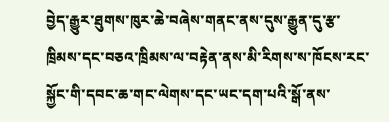བྱེད་རྒྱུར་ཐུགས་ཁུར་ཆེ་བཞེས་གནང་ནས་དུས་རྒྱུན་དུ་རྩ་ཁྲིམས་དང་བཅའ་ཁྲིམས་ལ་བརྟེན་ནས་མི་རིགས་ས་ཁོངས་རང་སྐྱོང་གི་དབང་ཆ་གང་ལེགས་དང་ཡང་དག་པའི་སྒོ་ནས་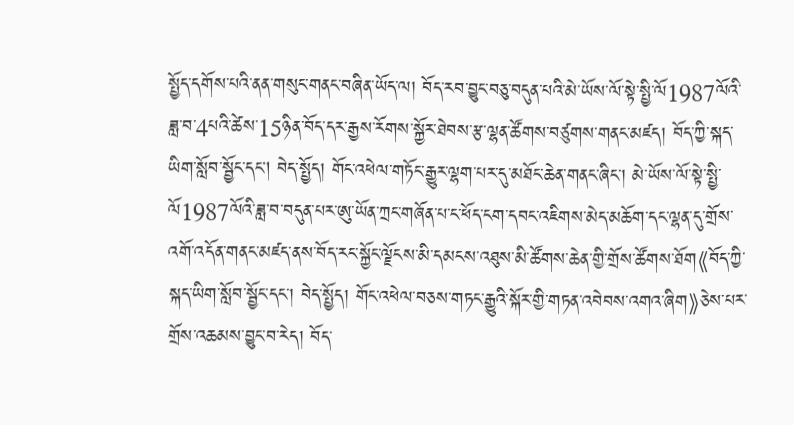སྤྱོད་དགོས་པའི་ནན་གསུང་གནང་བཞིན་ཡོད་ལ། བོད་རབ་བྱུང་བཅུ་བདུན་པའི་མེ་ཡོས་ལོ་སྟེ་སྤྱི་ལོ1987ལོའི་ཟླ་བ་4པའི་ཚེས་15ཉིན་བོད་དར་རྒྱས་རོགས་སྐྱོར་ཐེབས་རྩ་ལྷན་ཚོགས་བཙུགས་གནང་མཛད། བོད་ཀྱི་སྐད་ཡིག་སློབ་སྦྱོང་དང། བེད་སྤྱོད། གོང་འཕེལ་གཏོང་རྒྱུར་ལྷག་པར་དུ་མཐོང་ཆེན་གནང་ཞིང་། མེ་ཡོས་ལོ་སྟེ་སྤྱི་ལོ1987ལོའི་ཟླ་བ་བདུན་པར་ཨུ་ཡོན་ཀྲང་གཞོན་པ་ང་ཕོད་ངག་དབང་འཇིགས་མེད་མཆོག་དང་ལྷན་དུ་གྲོས་འགོ་འདོན་གནང་མཛད་ནས་བོད་རང་སྐྱོང་ལྗོངས་མི་དམངས་འཐུས་མི་ཚོགས་ཆེན་གྱི་གྲོས་ཚོགས་ཐོག《བོད་ཀྱི་སྐད་ཡིག་སློབ་སྦྱོང་དང་། བེད་སྤྱོད། གོང་འཕེལ་བཅས་གཏང་རྒྱུའི་སྐོར་གྱི་གཏན་འབེབས་འགའ་ཞིག》ཅེས་པར་གྲོས་འཆམས་བྱུང་བ་རེད། བོད་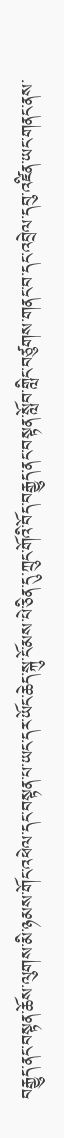བརྒྱུད་ནང་བསྟན་ཆོས་ལུགས་མི་ཉམས་གོང་འཕེལ་དང་བསྟན་པ་ཡང་དར་ཡོང་ཆེད་སྐུ་ངོ་མས་པེ་ཅིན་དུ་ཀྲུང་གོའི་བོད་བརྒྱུད་ནང་བསྟན་སློབ་གླིང་བཙུགས་གནང་བ་དང་འབྲེལ་དབུ་འཛིན་ཡང་གནང་ནས་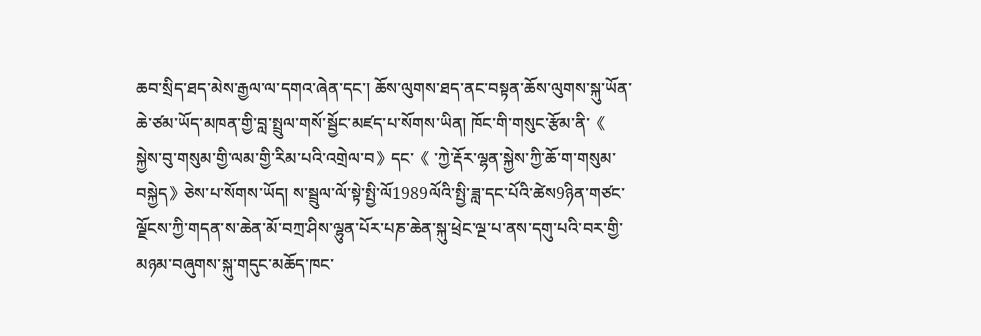ཆབ་སྲིད་ཐད་མེས་རྒྱལ་ལ་དགའ་ཞེན་དང་། ཆོས་ལུགས་ཐད་ནང་བསྟན་ཆོས་ལུགས་སྐུ་ཡོན་ཆེ་ཙམ་ཡོད་མཁན་གྱི་བླ་སྤྲུལ་གསོ་སྦྱོང་མཛད་པ་སོགས་ཡིན། ཁོང་གི་གསུང་རྩོམ་ནི་《 སྐྱེས་བུ་གསུམ་གྱི་ལམ་གྱི་རིམ་པའི་འགྲེལ་བ》དང་《 ་ཀྱེ་རྡོར་ལྷན་སྐྱེས་ཀྱི་ཆོ་ག་གསུམ་བསྐྱེད》ཅེས་པ་སོགས་ཡོད། ས་སྦྲུལ་ལོ་སྟེ་སྤྱི་ལོ1989ལོའི་སྤྱི་ཟླ་དང་པོའི་ཚེས9ཉིན་གཙང་ལྗོངས་ཀྱི་གདན་ས་ཆེན་མོ་བཀྲ་ཤིས་ལྷུན་པོར་པཎ་ཆེན་སྐུ་ཕྲེང་ལྔ་པ་ནས་དགུ་པའི་བར་གྱི་མཉམ་བཞུགས་སྐུ་གདུང་མཆོད་ཁང་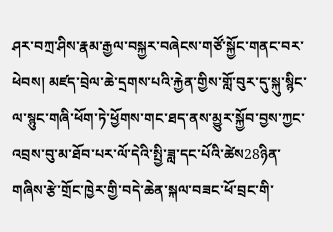ཤར་བཀྲ་ཤིས་རྣམ་རྒྱལ་བསྐྱར་བཞེངས་གཙོ་སྐྱོང་གནང་བར་ཕེབས། མཛད་བྲེལ་ཆེ་དྲགས་པའི་རྐྱེན་གྱིས་གློ་བུར་དུ་སྐུ་སྙིང་ལ་སྙུང་གཞི་ཕོག་ཏེ་ཕྱོགས་གང་ཐད་ནས་མྱུར་སྐྱོབ་བྱས་ཀྱང་འབྲས་བུ་མ་ཐོབ་པར་ལོ་དེའི་སྤྱི་ཟླ་དང་པོའི་ཚེས28ཉིན་གཞིས་རྩེ་གྲོང་ཁྱེར་གྱི་བདེ་ཆེན་སྐལ་བཟང་ཕོ་བྲང་གི་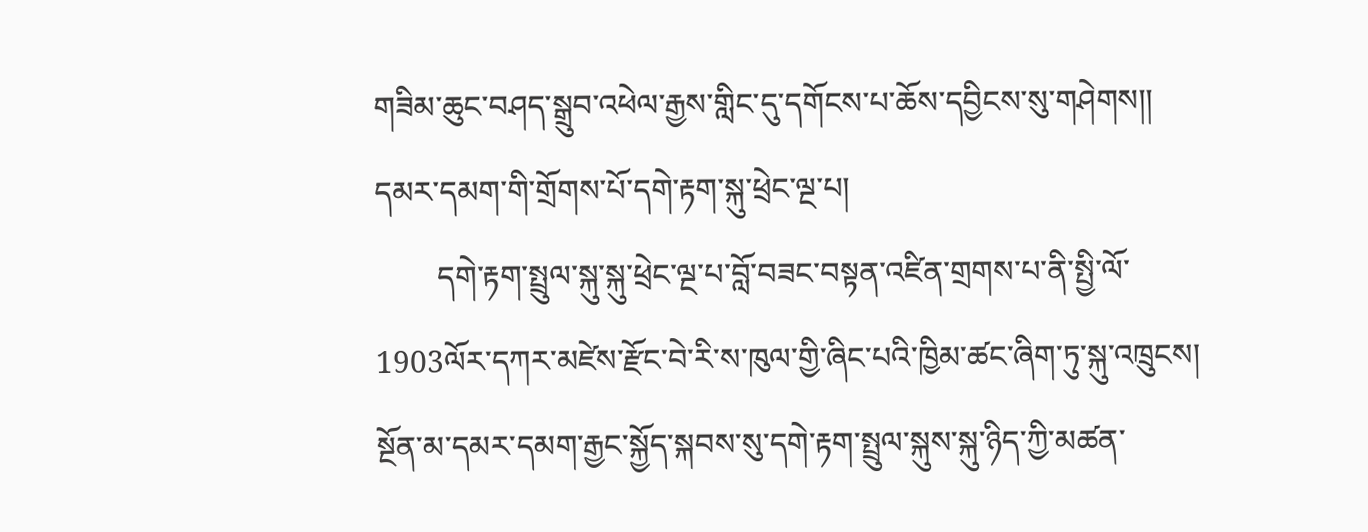གཟིམ་ཆུང་བཤད་སྒྲུབ་འཕེལ་རྒྱས་གླིང་དུ་དགོངས་པ་ཆོས་དབྱིངས་སུ་གཤེགས།།
དམར་དམག་གི་གྲོགས་པོ་དགེ་རྟག་སྐུ་ཕྲེང་ལྔ་པ།
        དགེ་རྟག་སྤྲུལ་སྐུ་སྐུ་ཕྲེང་ལྔ་པ་བློ་བཟང་བསྟན་འཛིན་གྲགས་པ་ནི་སྤྱི་ལོ་1903ལོར་དཀར་མཛེས་རྫོང་བེ་རི་ས་ཁུལ་གྱི་ཞིང་པའི་ཁྱིམ་ཚང་ཞིག་ཏུ་སྐུ་འཁྲུངས། སྔོན་མ་དམར་དམག་རྒྱང་སྐྱོད་སྐབས་སུ་དགེ་རྟག་སྤྲུལ་སྐུས་སྐུ་ཉིད་ཀྱི་མཚན་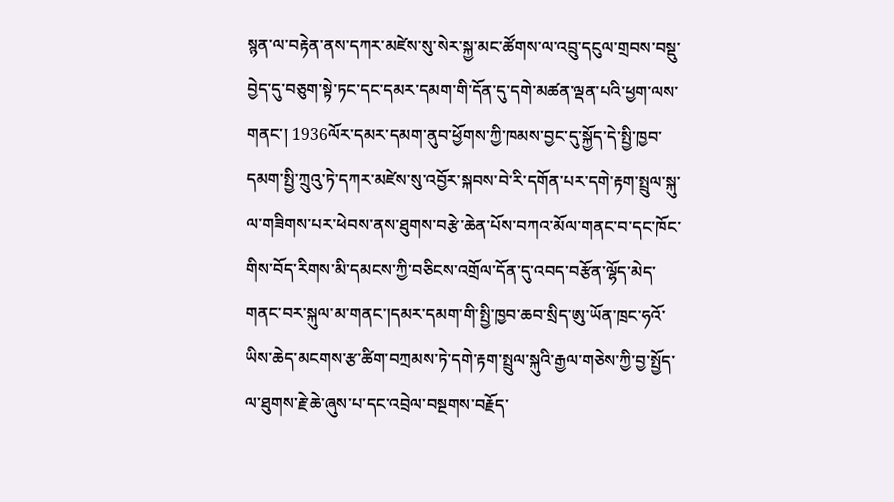སྙན་ལ་བརྟེན་ནས་དཀར་མཛེས་སུ་སེར་སྐྱ་མང་ཚོགས་ལ་འབྲུ་དངུལ་གྲབས་བསྡུ་བྱེད་དུ་བཅུག་སྟེ་ཏང་དང་དམར་དམག་གི་དོན་དུ་དགེ་མཚན་ལྡན་པའི་ཕྱག་ལས་གནང་། 1936ལོར་དམར་དམག་ནུབ་ཕྱོགས་ཀྱི་ཁམས་བྱང་དུ་སྐྱོད་དེ་སྤྱི་ཁྱབ་དམག་སྤྱི་ཀྲུའུ་ཏེ་དཀར་མཛེས་སུ་འབྱོར་སྐབས་བེ་རི་དགོན་པར་དགེ་རྟག་སྤྲུལ་སྐུ་ལ་གཟིགས་པར་ཕེབས་ནས་ཐུགས་བརྩེ་ཆེན་པོས་བཀའ་མོལ་གནང་བ་དང་ཁོང་གིས་བོད་རིགས་མི་དམངས་ཀྱི་བཅིངས་འགྲོལ་དོན་དུ་འབད་བརྩོན་ལྷོད་མེད་གནང་བར་སྐུལ་མ་གནང་།དམར་དམག་གི་སྤྱི་ཁྱབ་ཆབ་སྲིད་ཨུ་ཡོན་ཁྲང་ཧའོ་ཡིས་ཆེད་མངགས་རྩ་ཚིག་བཀྲམས་ཏེ་དགེ་རྟག་སྤྲུལ་སྐུའི་རྒྱལ་གཅེས་ཀྱི་བྱ་སྤྱོད་ལ་ཐུགས་རྗེ་ཆེ་ཞུས་པ་དང་འབྲེལ་བསྔགས་བརྗོད་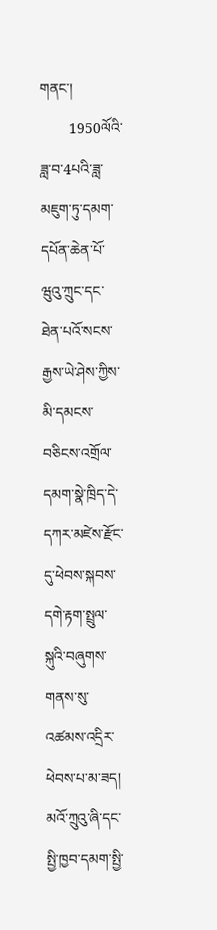གནང་།
        1950ལོའི་ཟླ་བ་4པའི་ཟླ་མཇུག་ཏུ་དམག་དཔོན་ཆེན་པོ་ཝུའུ་ཀྲུང་དང་ཐེན་པའོ་སངས་རྒྱས་ཡེ་ཤེས་ཀྱིས་མི་དམངས་བཅིངས་འགྲོལ་དམག་སྣེ་ཁྲིད་དེ་དཀར་མཛེས་རྫོང་དུ་ཕེབས་སྐབས་དགེ་རྟག་སྤྲུལ་སྐུའི་བཞུགས་གནས་སུ་འཚམས་འདྲིར་ཕེབས་པ་མ་ཟད། མའོ་ཀྲུའུ་ཞི་དང་སྤྱི་ཁྱབ་དམག་སྤྱི་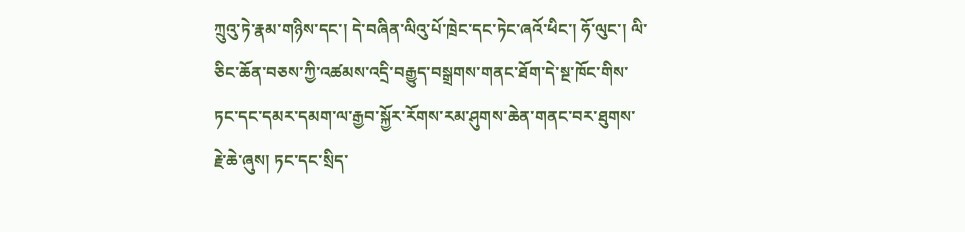ཀྲུའུ་ཏེ་རྣམ་གཉིས་དང་། དེ་བཞིན་ལིའུ་པོ་ཁྲེང་དང་ཏེང་ཞའོ་ཕིང་། ཧོ་ལུང་། ལི་ཅིང་ཆོན་བཅས་ཀྱི་འཚམས་འདྲི་བརྒྱུད་བསྒྲགས་གནང་ཐོག་དེ་སྔ་ཁོང་གིས་ཏང་དང་དམར་དམག་ལ་རྒྱབ་སྐྱོར་རོགས་རམ་ཤུགས་ཆེན་གནང་བར་ཐུགས་རྗེ་ཆེ་ཞུས། ཏང་དང་སྲིད་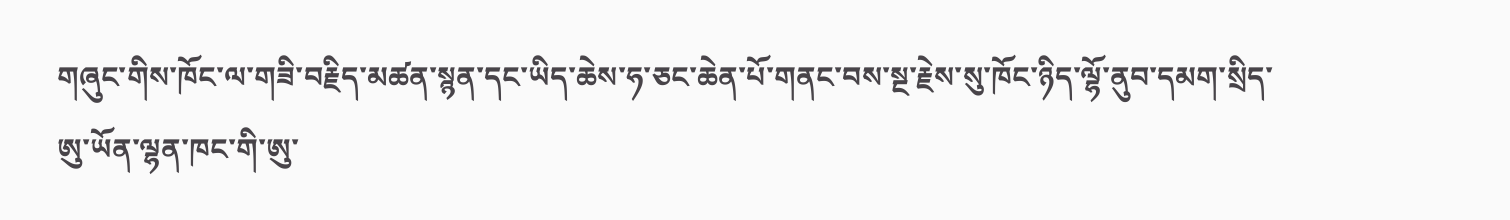གཞུང་གིས་ཁོང་ལ་གཟི་བརྗིད་མཚན་སྙན་དང་ཡིད་ཆེས་ཧ་ཅང་ཆེན་པོ་གནང་བས་སྔ་རྗེས་སུ་ཁོང་ཉིད་ལྷོ་ནུབ་དམག་སྲིད་ཨུ་ཡོན་ལྷན་ཁང་གི་ཨུ་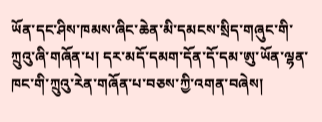ཡོན་དང་ཤིས་ཁམས་ཞིང་ཆེན་མི་དམངས་སྲིད་གཞུང་གི་ཀྲུའུ་ཞི་གཞོན་པ། དར་མདོ་དམག་དོན་དོ་དམ་ཨུ་ཡོན་ལྷན་ཁང་གི་ཀྲུའུ་རེན་གཞོན་པ་བཅས་ཀྱི་འགན་བཞེས།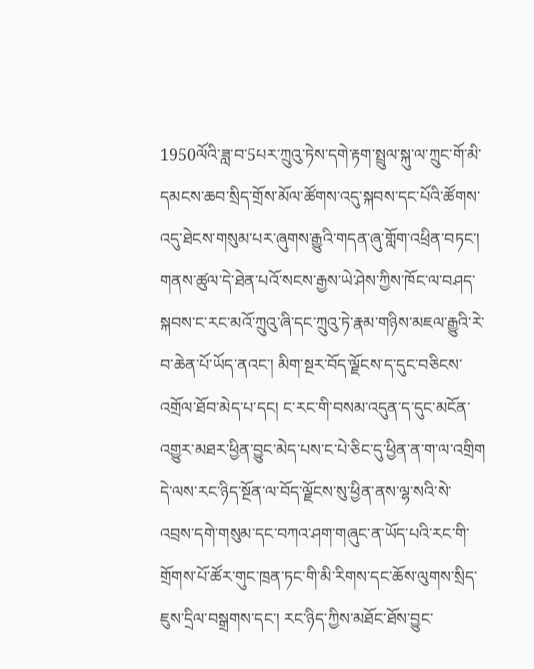1950ལོའི་ཟླ་བ་5པར་ཀྲུའུ་ཏེས་དགེ་རྟག་སྤྲུལ་སྐུ་ལ་ཀྲུང་གོ་མི་དམངས་ཆབ་སྲིད་གྲོས་མོལ་ཚོགས་འདུ་སྐབས་དང་པོའི་ཚོགས་འདུ་ཐེངས་གསུམ་པར་ཞུགས་རྒྱུའི་གདན་ཞུ་གློག་འཕྲིན་བཏང་། གནས་ཚུལ་དེ་ཐེན་པའོ་སངས་རྒྱས་ཡེ་ཤེས་ཀྱིས་ཁོང་ལ་བཤད་སྐབས་ང་རང་མའོ་ཀྲུའུ་ཞི་དང་ཀྲུའུ་ཏེ་རྣམ་གཉིས་མཇལ་རྒྱུའི་རེ་བ་ཆེན་པོ་ཡོད་ནའང་། མིག་སྔར་བོད་ལྗོངས་ད་དུང་བཅིངས་འགྲོལ་ཐོབ་མེད་པ་དང། ང་རང་གི་བསམ་འདུན་ད་དུང་མངོན་འགྱུར་མཐར་ཕྱིན་བྱུང་མེད་པས་ང་པེ་ཅིང་དུ་ཕྱིན་ན་ག་ལ་འགྲིག དེ་ལས་རང་ཉིད་སྔོན་ལ་བོད་ལྗོངས་སུ་ཕྱིན་ནས་ལྷ་སའི་སེ་འབྲས་དགེ་གསུམ་དང་བཀའ་ཤག་གཞུང་ན་ཡོད་པའི་རང་གི་གྲོགས་པོ་ཚོར་གུང་ཁྲན་ཏང་གི་མི་རིགས་དང་ཆོས་ལུགས་སྲིད་ཇུས་དྲིལ་བསྒྲགས་དང་། རང་ཉིད་ཀྱིས་མཐོང་ཐོས་བྱུང་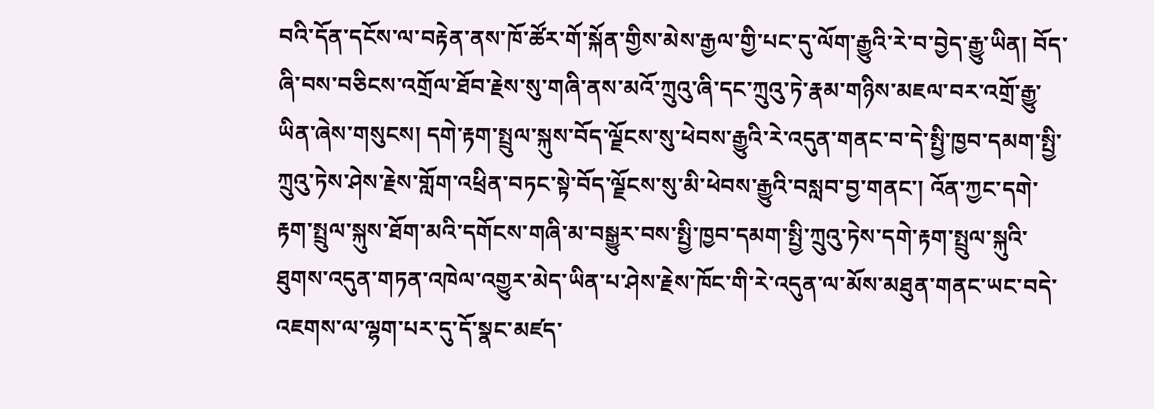བའི་དོན་དངོས་ལ་བརྟེན་ནས་ཁོ་ཚོར་གོ་སྐོན་གྱིས་མེས་རྒྱལ་གྱི་པང་དུ་ལོག་རྒྱུའི་རེ་བ་བྱེད་རྒྱུ་ཡིན། བོད་ཞི་བས་བཅིངས་འགྲོལ་ཐོབ་རྗེས་སུ་གཞི་ནས་མའོ་ཀྲུའུ་ཞི་དང་ཀྲུའུ་ཏེ་རྣམ་གཉིས་མཇལ་བར་འགྲོ་རྒྱུ་ཡིན་ཞེས་གསུངས། དགེ་རྟག་སྤྲུལ་སྐུས་བོད་ལྗོངས་སུ་ཕེབས་རྒྱུའི་རེ་འདུན་གནང་བ་དེ་སྤྱི་ཁྱབ་དམག་སྤྱི་ཀྲུའུ་ཏེས་ཤེས་རྗེས་གློག་འཕྲིན་བཏང་སྟེ་བོད་ལྗོངས་སུ་མི་ཕེབས་རྒྱུའི་བསླབ་བྱ་གནང་། འོན་ཀྱང་དགེ་རྟག་སྤྲུལ་སྐུས་ཐོག་མའི་དགོངས་གཞི་མ་བསྒྱུར་བས་སྤྱི་ཁྱབ་དམག་སྤྱི་ཀྲུའུ་ཏེས་དགེ་རྟག་སྤྲུལ་སྐུའི་ཐུགས་འདུན་གཏན་འཁེལ་འགྱུར་མེད་ཡིན་པ་ཤེས་རྗེས་ཁོང་གི་རེ་འདུན་ལ་མོས་མཐུན་གནང་ཡང་བདེ་འཇགས་ལ་ལྷག་པར་དུ་དོ་སྣང་མཛད་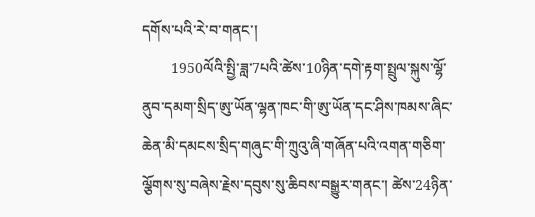དགོས་པའི་རེ་བ་གནང་།
        1950ལོའི་སྤྱི་ཟླ་7པའི་ཚེས་10ཉིན་དགེ་རྟག་སྤྲུལ་སྐུས་ལྷོ་ནུབ་དམག་སྲིད་ཨུ་ཡོན་ལྷན་ཁང་གི་ཨུ་ཡོན་དང་ཤིས་ཁམས་ཞིང་ཆེན་མི་དམངས་སྲིད་གཞུང་གི་ཀྲུའུ་ཞི་གཞོན་པའི་འགན་གཅིག་ལྕོགས་སུ་བཞེས་རྗེས་དབུས་སུ་ཆིབས་བསྒྱུར་གནང་། ཚེས་24ཉིན་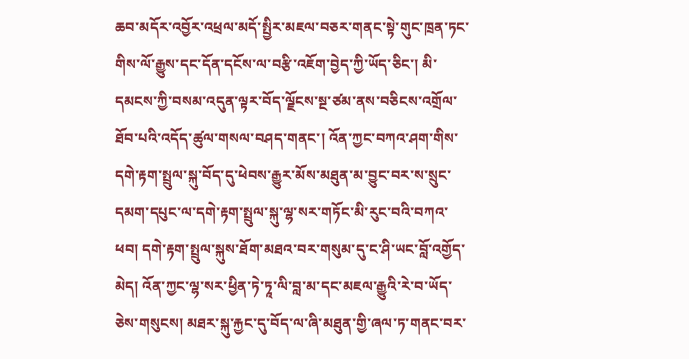ཆབ་མདོར་འབྱོར་འཕྲལ་མདོ་སྤྱིར་མཇལ་བཅར་གནང་སྟེ་གུང་ཁྲན་ཏང་གིས་ལོ་རྒྱུས་དང་དོན་དངོས་ལ་བརྩི་འཇོག་བྱེད་ཀྱི་ཡོད་ཅིང་། མི་དམངས་ཀྱི་བསམ་འདུན་ལྟར་བོད་ལྗོངས་སྔ་ཙམ་ནས་བཅིངས་འགྲོལ་ཐོབ་པའི་འདོད་ཚུལ་གསལ་བཤད་གནང་། འོན་ཀྱང་བཀའ་ཤག་གིས་དགེ་རྟག་སྤྲུལ་སྐུ་བོད་དུ་ཕེབས་རྒྱུར་མོས་མཐུན་མ་བྱུང་བར་ས་སྲུང་དམག་དཔུང་ལ་དགེ་རྟག་སྤྲུལ་སྐུ་ལྷ་སར་གཏོང་མི་རུང་བའི་བཀའ་ཕབ། དགེ་རྟག་སྤྲུལ་སྐུས་ཐོག་མཐའ་བར་གསུམ་དུ་ང་ཤི་ཡང་བློ་འགྱོད་མེད། འོན་ཀྱང་ལྷ་སར་ཕྱིན་ཏེ་ཏཱ་ལི་བླ་མ་དང་མཇལ་རྒྱུའི་རེ་བ་ཡོད་ཅེས་གསུངས། མཐར་སྐུ་རྐྱང་དུ་བོད་ལ་ཞི་མཐུན་གྱི་ཞལ་ཏ་གནང་བར་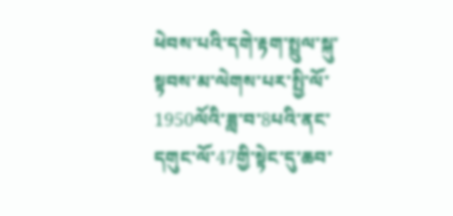ཕེབས་པའི་དགེ་རྟག་སྤྲུལ་སྐུ་སྟབས་མ་ལེགས་པར་སྤྱི་ལོ་1950ལོའི་ཟླ་བ་8པའི་ནང་དགུང་ལོ་47གྱི་སྟེང་དུ་ཆབ་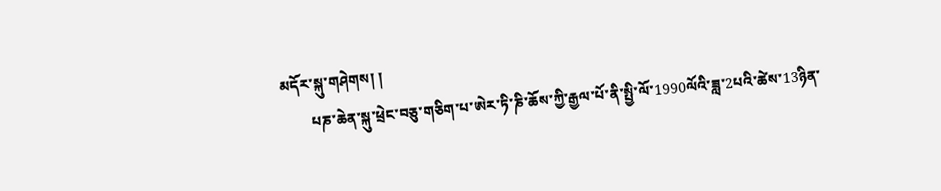མདོར་སྐུ་གཤེགས། །
        པཎ་ཆེན་སྐུ་ཕྲེང་བཅུ་གཅིག་པ་ཨེར་ཏི་ཎི་ཆོས་ཀྱི་རྒྱལ་པོ་ནི་སྤྱི་ལོ་1990ལོའི་ཟླ་2པའི་ཚེས་13ཉིན་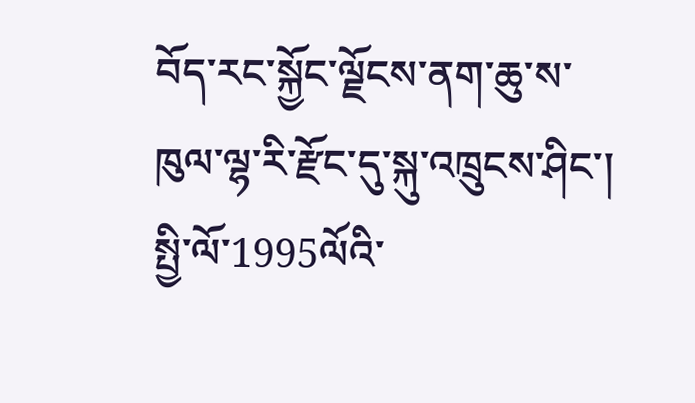བོད་རང་སྐྱོང་ལྗོངས་ནག་ཆུ་ས་ཁུལ་ལྷ་རི་རྫོང་དུ་སྐུ་འཁྲུངས་ཤིང་། སྤྱི་ལོ་1995ལོའི་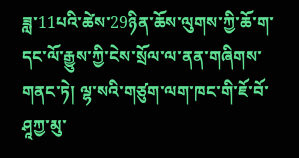ཟླ་11པའི་ཚེས་29ཉིན་ཆོས་ལུགས་ཀྱི་ཆོ་ག་དང་ལོ་རྒྱུས་ཀྱི་ངེས་སྲོལ་ལ་ནན་གཞིགས་གནང་ཏེ། ལྷ་སའི་གཙུག་ལག་ཁང་གི་ཇོ་བོ་ཤཱཀྱ་མུ་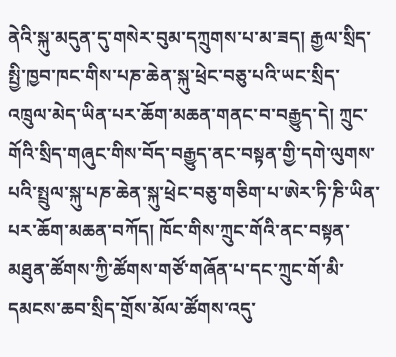ནེའི་སྐུ་མདུན་དུ་གསེར་བུམ་དཀྲུགས་པ་མ་ཟད། རྒྱལ་སྲིད་སྤྱི་ཁྱབ་ཁང་གིས་པཎ་ཆེན་སྐུ་ཕྲེང་བཅུ་པའི་ཡང་སྲིད་འཁྲུལ་མེད་ཡིན་པར་ཆོག་མཆན་གནང་བ་བརྒྱུད་དེ། ཀྲུང་གོའི་སྲིད་གཞུང་གིས་བོད་བརྒྱུད་ནང་བསྟན་གྱི་དགེ་ལུགས་པའི་སྤྲུལ་སྐུ་པཎ་ཆེན་སྐུ་ཕྲེང་བཅུ་གཅིག་པ་ཨེར་ཏི་ཎི་ཡིན་པར་ཆོག་མཆན་བཀོད། ཁོང་གིས་ཀྲུང་གོའི་ནང་བསྟན་མཐུན་ཚོགས་ཀྱི་ཚོགས་གཙོ་གཞོན་པ་དང་ཀྲུང་གོ་མི་དམངས་ཆབ་སྲིད་གྲོས་མོལ་ཚོགས་འདུ་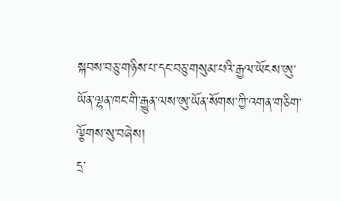སྐབས་བཅུ་གཉིས་པ་དང་བཅུ་གསུམ་པའི་རྒྱལ་ཡོངས་ཨུ་ཡོན་ལྷན་ཁང་གི་རྒྱུན་ལས་ཨུ་ཡོན་སོགས་ཀྱི་འགན་གཅིག་ལྕོགས་སུ་བཞེས།
དྲ་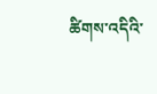ཚིགས་འདིའི་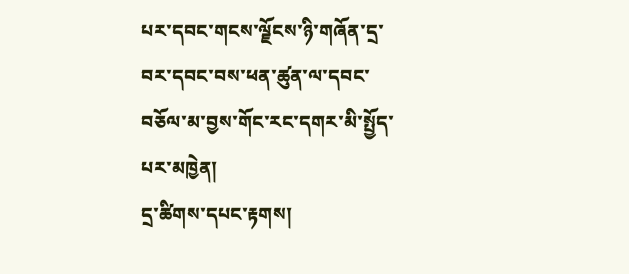པར་དབང་གངས་ལྗོངས་ཉི་གཞོན་དྲ་བར་དབང་བས་ཕན་ཚུན་ལ་དབང་བཅོལ་མ་བྱས་གོང་རང་དགར་མི་སྤྱོད་པར་མཁྱེན།
དྲ་ཚིགས་དཔང་རྟགས།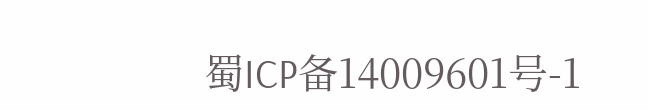蜀ICP备14009601号-1